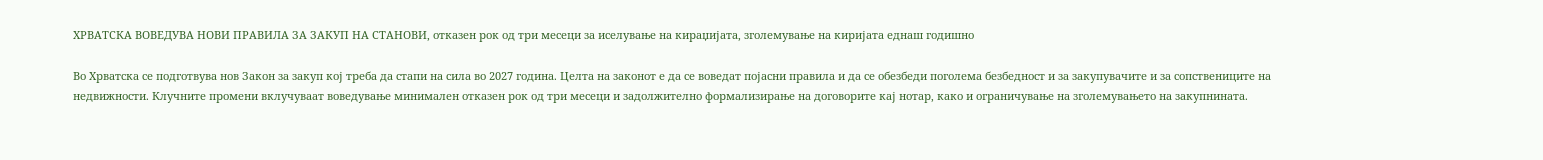ХРВАТСКА ВОВЕДУВА НОВИ ПРАВИЛА ЗА ЗАКУП НА СТАНОВИ, отказен рок од три месеци за иселување на кираџијата, зголемување на киријата еднаш годишно

Во Хрватска се подготвува нов Закон за закуп кој треба да стапи на сила во 2027 година. Целта на законот е да се воведат појасни правила и да се обезбеди поголема безбедност и за закупувачите и за сопствениците на недвижности. Клучните промени вклучуваат воведување минимален отказен рок од три месеци и задолжително формализирање на договорите кај нотар, како и ограничување на зголемувањето на закупнината.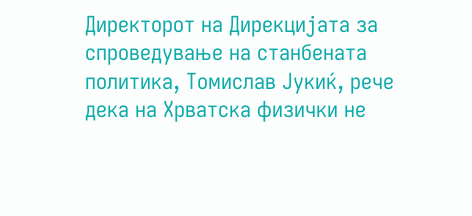Директорот на Дирекцијата за спроведување на станбената политика, Томислав Јукиќ, рече дека на Хрватска физички не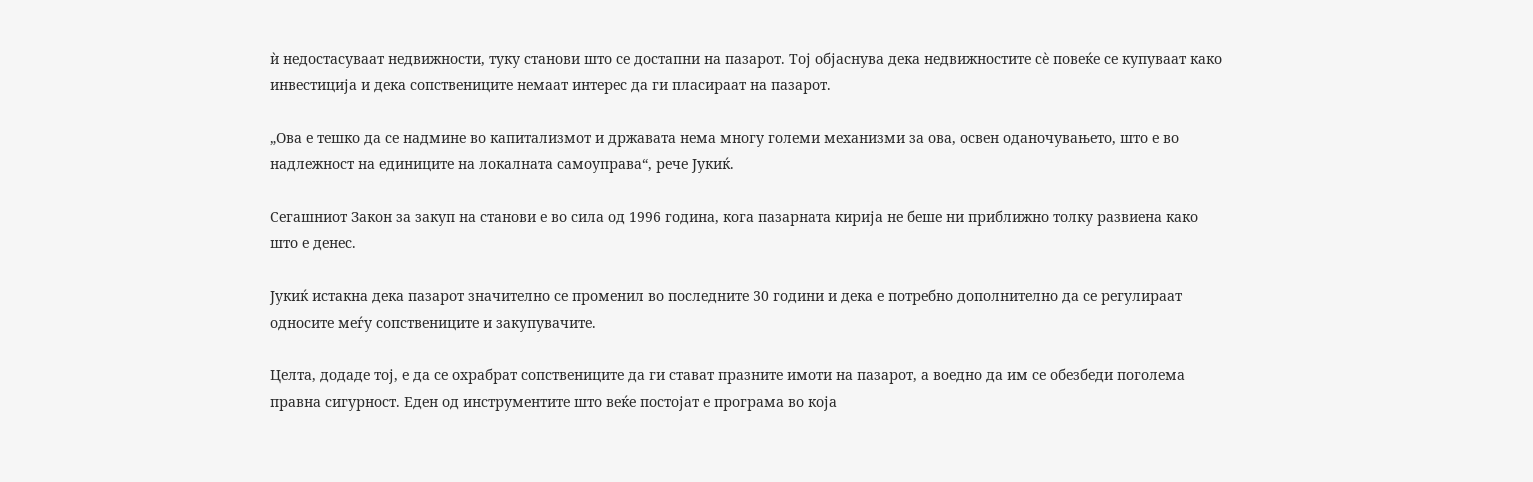ѝ недостасуваат недвижности, туку станови што се достапни на пазарот. Тој објаснува дека недвижностите сè повеќе се купуваат како инвестиција и дека сопствениците немаат интерес да ги пласираат на пазарот.

„Ова е тешко да се надмине во капитализмот и државата нема многу големи механизми за ова, освен оданочувањето, што е во надлежност на единиците на локалната самоуправа“, рече Јукиќ.

Сегашниот Закон за закуп на станови е во сила од 1996 година, кога пазарната кирија не беше ни приближно толку развиена како што е денес.

Јукиќ истакна дека пазарот значително се променил во последните 30 години и дека е потребно дополнително да се регулираат односите меѓу сопствениците и закупувачите.

Целта, додаде тој, е да се охрабрат сопствениците да ги стават празните имоти на пазарот, а воедно да им се обезбеди поголема правна сигурност. Еден од инструментите што веќе постојат е програма во која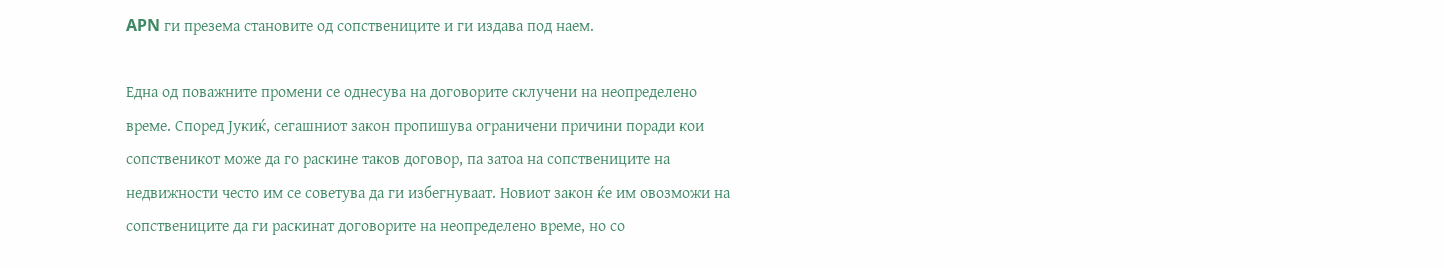APN ги презема становите од сопствениците и ги издава под наем.

Една од поважните промени се однесува на договорите склучени на неопределено време. Според Јукиќ, сегашниот закон пропишува ограничени причини поради кои сопственикот може да го раскине таков договор, па затоа на сопствениците на недвижности често им се советува да ги избегнуваат. Новиот закон ќе им овозможи на сопствениците да ги раскинат договорите на неопределено време, но со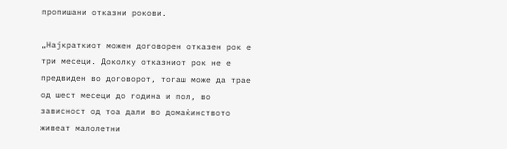пропишани отказни рокови.

„Најкраткиот можен договорен отказен рок е три месеци. Доколку отказниот рок не е предвиден во договорот, тогаш може да трае од шест месеци до година и пол, во зависност од тоа дали во домаќинството живеат малолетни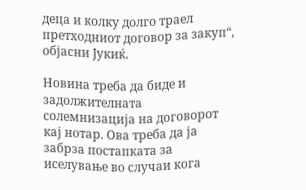деца и колку долго траел претходниот договор за закуп“, објасни Јукиќ.

Новина треба да биде и задолжителната солемнизација на договорот кај нотар. Ова треба да ја забрза постапката за иселување во случаи кога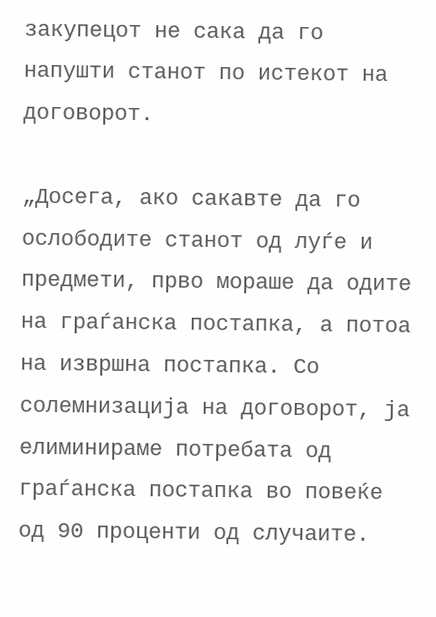закупецот не сака да го напушти станот по истекот на договорот.

„Досега, ако сакавте да го ослободите станот од луѓе и предмети, прво мораше да одите на граѓанска постапка, а потоа на извршна постапка. Со солемнизација на договорот, ја елиминираме потребата од граѓанска постапка во повеќе од 90 проценти од случаите.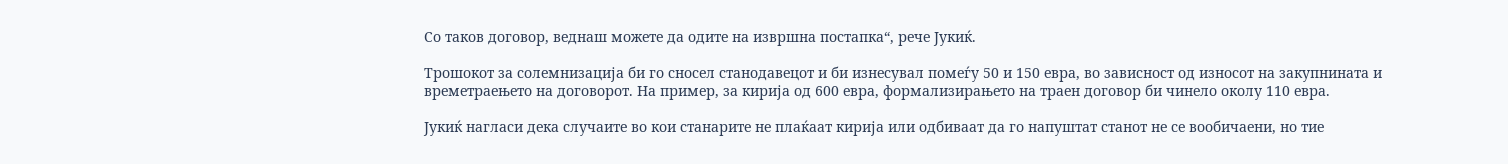Со таков договор, веднаш можете да одите на извршна постапка“, рече Јукиќ.

Трошокот за солемнизација би го сносел станодавецот и би изнесувал помеѓу 50 и 150 евра, во зависност од износот на закупнината и времетраењето на договорот. На пример, за кирија од 600 евра, формализирањето на траен договор би чинело околу 110 евра.

Јукиќ нагласи дека случаите во кои станарите не плаќаат кирија или одбиваат да го напуштат станот не се вообичаени, но тие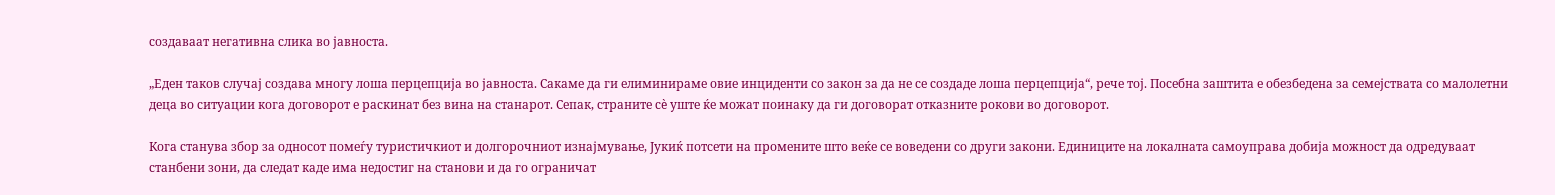создаваат негативна слика во јавноста.

„Еден таков случај создава многу лоша перцепција во јавноста. Сакаме да ги елиминираме овие инциденти со закон за да не се создаде лоша перцепција“, рече тој. Посебна заштита е обезбедена за семејствата со малолетни деца во ситуации кога договорот е раскинат без вина на станарот. Сепак, страните сè уште ќе можат поинаку да ги договорат отказните рокови во договорот.

Кога станува збор за односот помеѓу туристичкиот и долгорочниот изнајмување, Јукиќ потсети на промените што веќе се воведени со други закони. Единиците на локалната самоуправа добија можност да одредуваат станбени зони, да следат каде има недостиг на станови и да го ограничат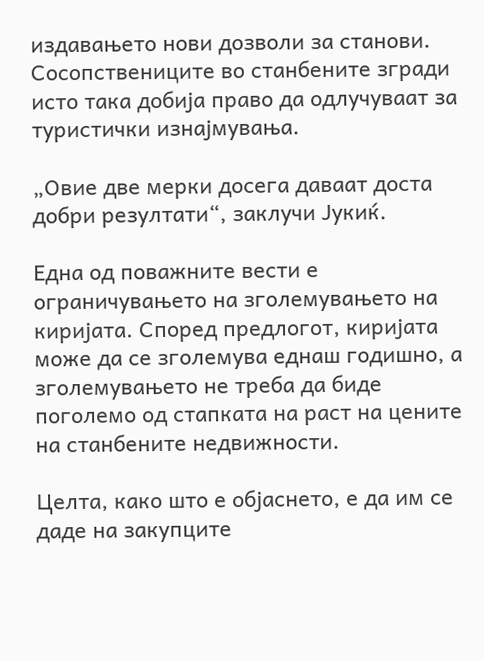издавањето нови дозволи за станови. Сосопствениците во станбените згради исто така добија право да одлучуваат за туристички изнајмувања.

„Овие две мерки досега даваат доста добри резултати“, заклучи Јукиќ.

Една од поважните вести е ограничувањето на зголемувањето на киријата. Според предлогот, киријата може да се зголемува еднаш годишно, а зголемувањето не треба да биде поголемо од стапката на раст на цените на станбените недвижности.

Целта, како што е објаснето, е да им се даде на закупците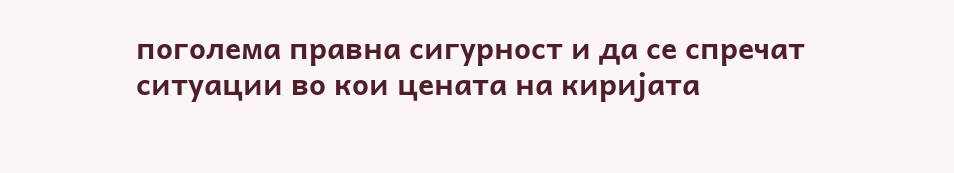поголема правна сигурност и да се спречат ситуации во кои цената на киријата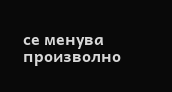се менува произволно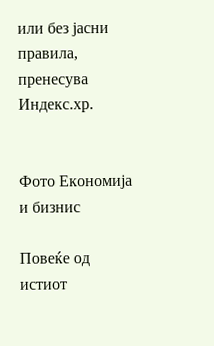или без јасни правила, пренесува Индекс.хр.


Фото Економија и бизнис

Повеќе од истиот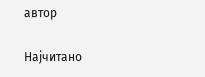автор

Најчитано